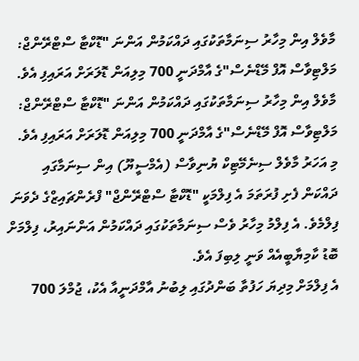މާވެލް އިން މިހާރު ސިނަމާތަކުގައި ދައްކަމުން އަންނަ "ޑޮކްޓާ ސްޓްރޭންޖް: މަލްޓިވާސް އޮފް މޭޑްނެސް"ގެ އާމްދަނީ 700 މިލިއަން ޑޮލަރަށް އަރައިފި އެވެ.
މާވެލް އިން މިހާރު ސިނަމާތަކުގައި ދައްކަމުން އަންނަ "ޑޮކްޓާ ސްޓްރޭންޖް: މަލްޓިވާސް އޮފް މޭޑްނެސް"ގެ އާމްދަނީ 700 މިލިއަން ޑޮލަރަށް އަރައިފި އެވެ.
މި އަހަރު މާވެލް ސިނެމޭޓިކް ޔުނިވާސް (އެމްސީޔޫ) އިން ސިނަމާގައި ދައްކަން ފެށި ފުރަތަމަ އެ ފިލްމަކީ "ޑޮކްޓާ ސްޓްރޭންޖް" ފްރެންޗައިޒްގެ ދެވަނަ ފިލްމެވެ. އެ ފިލްމު މިހާރު ވެސް ސިނަމާތަކުގައި ދައްކަމުން އަންނައިރު، ފިލްމަށް ބޮޑު ކާމިޔާބީއެއް ވަނީ ލިބިފަ އެވެ.
އެ ފިލްމަށް މިދިޔަ ހަފުތާ ބަންދުގައި ލިބުނު އާމްދަނީއާ އެކު، ޖުމްލަ 700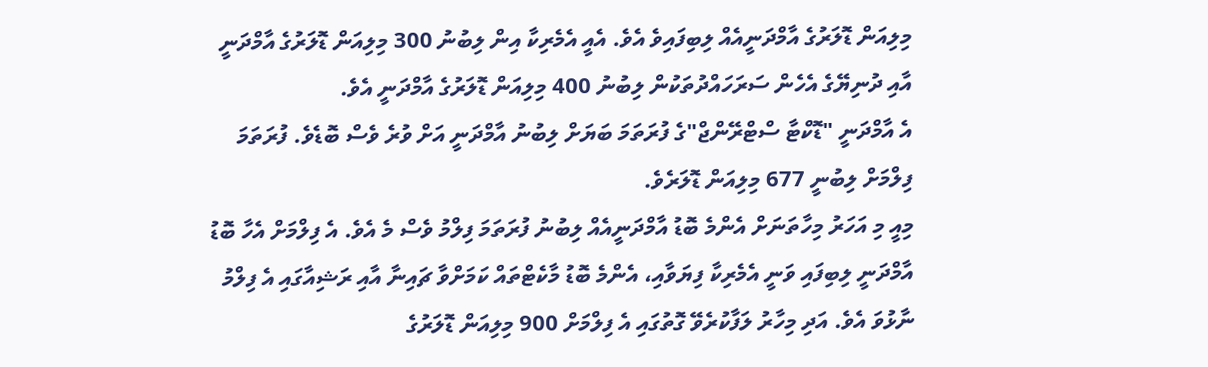މިލިއަން ޑޮލަރުގެ އާމްދަނީއެއް ލިބިފައިވެ އެވެ. އެއީ އެމެރިކާ އިން ލިބުނު 300 މިލިއަން ޑޮލަރުގެ އާމްދަނީ އާއި ދުނިޔޭގެ އެހެން ސަރަހައްދުތަކުން ލިބުނު 400 މިލިއަން ޑޮލަރުގެ އާމްދަނީ އެވެ.
އެ އާމްދަނީ "ޑޮކްޓާ ސްޓްރޭންޖް"ގެ ފުރަތަމަ ބަޔަށް ލިބުނު އާމްދަނީ އަށް ވުރެ ވެސް ބޮޑެވެ. ފުރަތަމަ ފިލްމަށް ލިބުނީ 677 މިލިއަން ޑޮލަރެވެ.
މިއީ މި އަހަރު މިހާތަނަށް އެންމެ ބޮޑު އާމްދަނީއެއް ލިބުނު ފުރަތަމަ ފިލްމު ވެސް މެ އެވެ. އެ ފިލްމަށް އެހާ ބޮޑު އާމްދަނީ ލިބިފައި ވަނީ އެމެރިކާ ފިޔަވާއި، އެންމެ ބޮޑު މާކެޓްތައް ކަމަށްވާ ޗައިނާ އާއި ރަޝިއާގައި އެ ފިލްމު ނާޅުވަ އެވެ. އަދި މިހާރު ލަފާކުރެވޭ ގޮތުގައި އެ ފިލްމަށް 900 މިލިއަން ޑޮލަރުގެ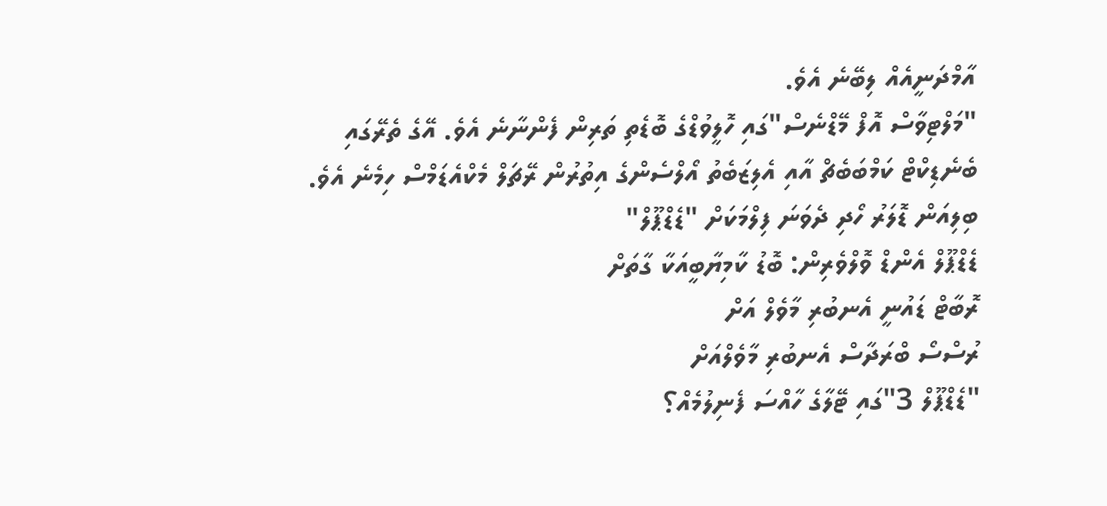އާމްދަނީއެއް ލިބޭނެ އެވެ.
"މަލްޓިވާސް އޮފް މޭޑްނެސް"ގައި ހޮލީވުޑްގެ ބޮޑެތި ތަރިން ފެންނާނެ އެވެ. އޭގެ ތެރޭގައި ބެނެޑިކްޓް ކަމްބަބެޗް އާއި އެލިޒަބެތު އޯލްސެންގެ އިތުރުން ރޭޗަލް މެކްއެޑަމްސް ހިމެނެ އެވެ.
ބިލިއަން ޑޮލަރު ހޯދި ދެވަނަ ފިލްމަކަށް "ޑެޑްޕޫލް"
ޑެޑްޕޫލް އެންޑް ވޮލްވެރިން: ބޮޑު ކާމިޔާބީއަކާ ގާތަށް
ރޮބާޓް ޑައުނީ އެނބުރި މާވެލް އަށް
ރުސްސޯ ބްރަދާސް އެނބުރި މާވެލްއަށް
"ޑެޑްޕޫލް 3"ގައި ޓޭލާގެ ހާއްސަ ފެނިލުމެއް؟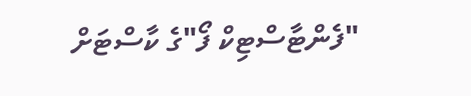"ފެންޓާސްޓިކް ފޯ"ގެ ކާސްޓަށް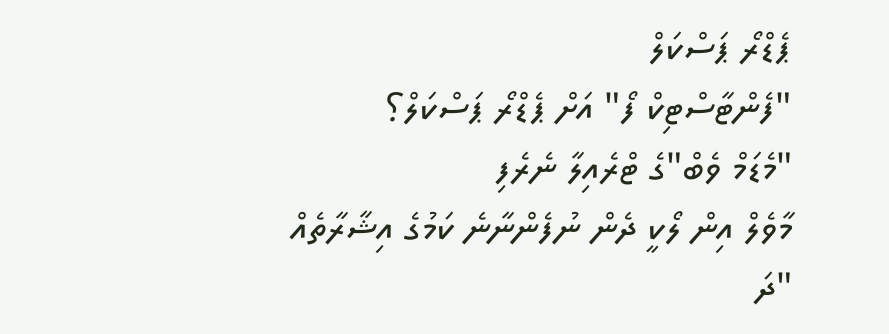ޕެޑްރޯ ޕަސްކަލް
"ފެންޓާސްޓިކް ފޯ" އަށް ޕެޑްރޯ ޕަސްކަލް؟
"މެޑަމް ވެބް"ގެ ޓްރެއިލާ ނެރެފި
މާވެލް އިން ލޯކީ ދެން ނުފެންނާނެ ކަމުގެ އިޝާރާތެއް
"ދަ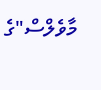މާވެލްސް"ގެ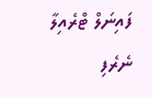ފައިނަލް ޓްރެއިލާ ނެރެފި